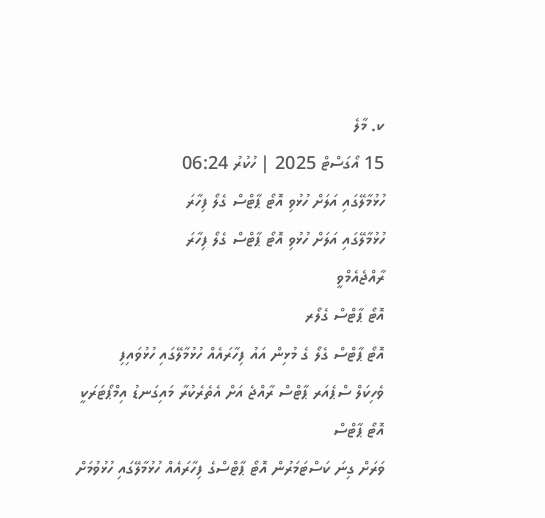ކ. މާލެ
15 އޯގަސްޓް 2025 | ހުކުރު 06:24
ހުޅުމާލޭގައި އަލަށް ހުޅުވި އޮޓޯ ޕާޓްސް ގެލޯ ފިހާރަ
ހުޅުމާލޭގައި އަލަށް ހުޅުވި އޮޓޯ ޕާޓްސް ގެލޯ ފިހާރަ
ރާއްޖެއެމްވީ
އޮޓޯ ޕާޓްސް ގެލޯރ
އޮޓޯ ޕާޓްސް ގެލޯ ގެ މުޅިން އައު ފިހާރައެއް ހުޅުމާލޭގައި ހުޅުވައިފި
ވެހިކަލް ސްޕެއަރ ޕާޓްސް ރާއްޖެ އަށް އެތެރެކުރާ މައިގަނޑު އިމްޕޯޓަރަކީ އޮޓޯ ޕާޓްސް
ވަރަށް ގިނަ ކަސްޓަމަރުން އޮޓޯ ޕާޓްސްގެ ފިހާރައެއް ހުޅުމާލޭގައި ހުޅުވުމަށް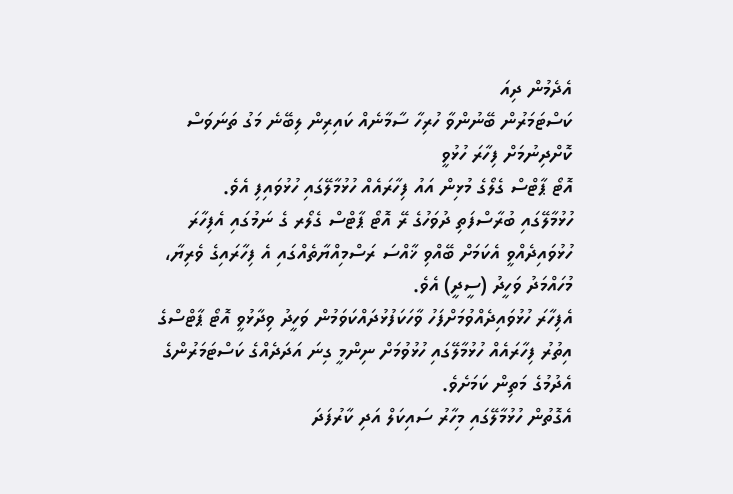އެދެމުން ދިއަ
ކަސްޓަމަރުން ބޭނުންވާ ހުރިހާ ސާމާނެއް ކައިރިން ލިބޭނެ މަގު ތަނަވަސް ކޮށްދިނުމަށް ފިހާރަ ހުޅުވީ
އޮޓޯ ޕާޓްސް ގެލޯގެ މުޅިން އައު ފިހާރައެއް ހުޅުމާލޭގައި ހުޅުވައިފި އެވެ.
ހުޅުމާލޭގައި ބުރާސްފަތި ދުވަހުގެ ރޭ އޮޓޯ ޕާޓްސް ގެލޯރ ގެ ނަމުގައި އެފިހާރަ ހުޅުވައިދެއްވީ އެކަމަށް ބޭއްވި ޚާއްސަ ރަސްމިއްޔާތެއްގައި އެ ފިހާރައިގެ ވެރިޔާ، މުހައްމަދު ވަހީދު (ސީދީ) އެވެ.
އެފިހާރަ ހުޅުވައިދެއްވުމަށްފަހު ވާހަކަފުޅުދައްކަވަމުން ވަހީދު ވިދާޅުވީ އޮޓޯ ޕާޓްސްގެ އިތުރު ފިހާރައެއް ހުޅުމާލޭގައި ހުޅުވުމަށް ނިންމީ ގިނަ އަދަދެއްގެ ކަސްޓަމަރުންގެ އެދުމުގެ މަތިން ކަމަށެވެ.
އެގޮތުން ހުޅުމާލޭގައި މިހާރު ސައިކަލް އަދި ކާރުފަދަ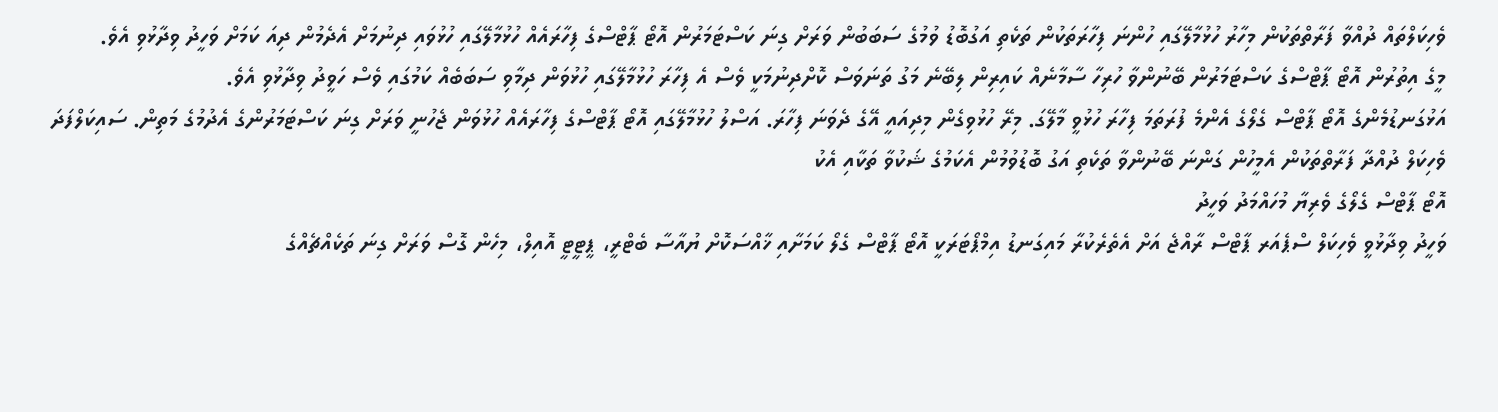ވެހިކަލްތައް ދުއްވާ ފަރާތްތަކުން މިހާރު ހުޅުމާލޭގައި ހުންނަ ފިހާރަތަކުން ތަކެތި އަގުބޮޑު ވުމުގެ ސަބަބުން ވަރަށް ގިނަ ކަސްޓަމަރުން އޮޓޯ ޕާޓްސްގެ ފިހާރައެއް ހުޅުމާލޭގައި ހުޅުވައި ދިނުމަށް އެދެމުން ދިއަ ކަމަށް ވަހީދު ވިދާޅުވި އެވެ.
މީގެ އިތުރުން އޮޓޯ ޕާޓްސްގެ ކަސްޓަމަރުން ބޭނުންވާ ހުރިހާ ސާމާނެއް ކައިރިން ލިބޭނެ މަގު ތަނަވަސް ކޮށްދިނުމަކީ ވެސް އެ ފިހާރަ ހުޅުމާލޭގައި ހުޅުވަން ދިމާވި ސަބަބެއް ކަމުގައި ވެސް ހަވީދު ވިދާޅުވި އެވެ.
އަޅުގަނޑުމެންގެ އޮޓޯ ޕާޓްސް ގެލޯގެ އެންމެ ފުރަތަމަ ފިހާރަ ހުޅުވީ މާލޭގަ. މިރޭ ހުޅުވިގެން މިދިއައީ އޭގެ ދެވަނަ ފިހާރަ. އަސްލު ހުޅުމާލޭގައި އޮޓޯ ޕާޓްސްގެ ފިހާރައެއް ހުޅުވަން ޖެހުނީ ވަރަށް ގިނަ ކަސްޓަމަރުންގެ އެދުމުގެ މަތިން. ސައިކަލްފަދަ ވެހިކަލް ދުއްދާ ފަރާތްތަކުން އެމީހުން ގަންނަ ބޭނުންވާ ތަކެތި އަގު ބޮޑުވުމުން އެކަމުގެ ޝަކުވާ ތަކާއި އެކު
އޮޓޯ ޕާޓްސް ގެލޯގެ ވެރިޔާ މުހައްމަދު ވަހީދު
ވަހީދު ވިދާޅުވީ ވެހިކަލް ސްޕެއަރ ޕާޓްސް ރާއްޖެ އަށް އެތެރެކުރާ މައިގަނޑު އިމްޕޯޓަރަކީ އޮޓޯ ޕާޓްސް ގެލޯ ކަމަށާއި ޚާއްސަކޮށް ޔުއާސާ ބެޓްރީ، ޕީޓީޓީ އޮއިލް، މިހެން ގޮސް ވަރަށް ގިނަ ތަކެއްޗެއްގެ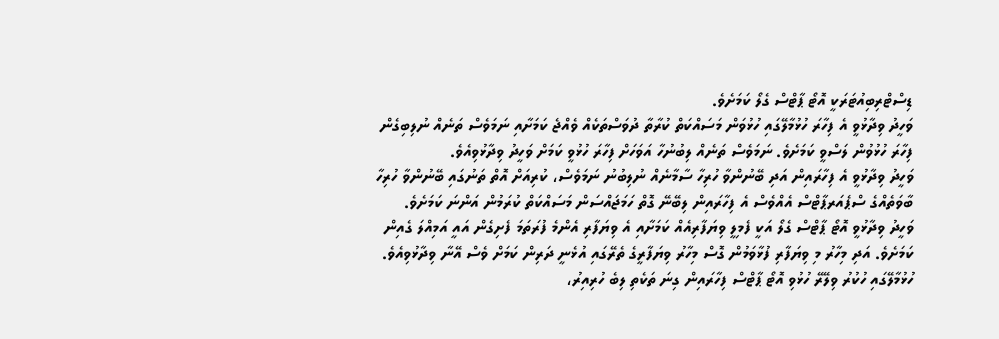ޑިސްޓްރިބިއުޓަރަކީ އޮޓޯ ޕާޓްސް ގެލޯ ކަމަށެވެ.
ވަހީދު ވިދާޅުވީ އެ ފިހާރަ ހުޅުމާލޭގައި ހުޅުވަން މަސައްކަތް ކުރާތާ ދުވަސްތަކެއް ވެއްޖެ ކަމަށާއި ނަމަވެސް ތަނެއް ނުލިބިގެން ފިހާރަ ހުޅުވުން ލަސްވީ ކަމަށެވެ. ނަމަވެސް ތަނެއް ލިބުނުހާ އަވަހަށް ފިހާރަ ހުޅުވީ ކަމަށް ވަހީދު ވިދާޅުވިއެވެ.
ވަހީދު ވިދާޅުވީ އެ ފިހާރައިން އަދި ބޭނުންވާ ހުރިހާ ސާމާނެއް ނުލިބުނު ނަމަވެސް، ކުރިއަށް އޮތް ތަނުގައި ބޭނުންވާ ހުރިހާ ބާވަތެއްގެ ސްޕެއަރޕާޓްސް އެއްވެސް އެ ފިހާރައިން ލިބޭނޭ ގޮތް ހަމަޖައްސަން މަސައްކަތް ކުރަމުން އަންނަ ކަމަށެވެ.
ވަހީދު ވިދާޅުވީ އޮޓޯ ޕާޓްސް ގެލޯ އަކީ ފެމިލީ ވިޔަފާރިއެއް ކަމަށާއި އެ ވިޔަފާރި އެންމެ ފުރަތަމަ ފެށިގެން އައީ އަމިއްލަ ގެއިން ކަމަށެވެ. އަދި މިހާރު މި ވިޔަފާރި ފުޅާވަމުން ގޮސް މިހާރު ވިޔަފާރީގެ ތެރޭގައި އުޅެނީ ދަރިން ކަމަށް ވެސް އޭނާ ވިދާޅުވިއެވެ.
ހުޅުމާލޭގައި ހުކުރު ވިލޭރޭ ހުޅުވި އޮޓޯ ޕާޓްސް ފިހާރައިން ގިނަ ތަކެތި ލިބެ ހުރިއިރު،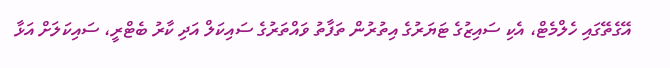އޭގެތޭގައި ހެލްމެޓް، އެކި ސައިޒުގެ ޓަޔަރުގެ އިތުރުން ތަފާތު ވައްތަރުގެ ސައިކަލް އަދި ކާރު ބެޓްރީ، ސައިކަލަށް އަޅާ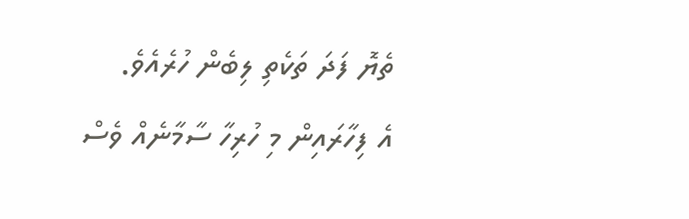ތެޔޮ ފަދަ ތަކެތި ލިބެން ހުރެއެވެ.
އެ ފިހާރައިން މި ހުރިހާ ސާމާނެއް ވެސް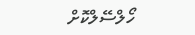ހޯލްސޭލްކޮށް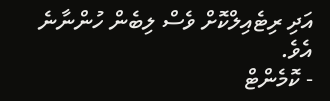އަދި ރިޓެއިލްކޮށް ވެސް ލިބެން ހުންނާނެ އެވެ.
- ކޮމެންޓް